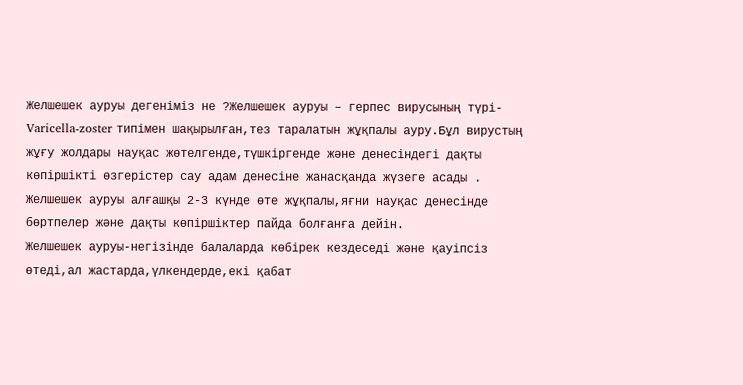Желшешек ауруы дегеніміз не ?Желшешек ауруы – герпес вирусының түрі-Varicella-zoster типімен шақырылған,тез таралатын жұқпалы ауру.Бұл вирустың жұғу жолдары науқас жөтелгенде,түшкіргенде және денесіндегі дақты көпіршікті өзгерістер сау адам денесіне жанасқанда жүзеге асады . Желшешек ауруы алғашқы 2-3 күнде өте жұқпалы,яғни науқас денесінде бөртпелер және дақты көпіршіктер пайда болғанға дейін.
Желшешек ауруы-негізінде балаларда көбірек кездеседі және қауіпсіз өтеді,ал жастарда,үлкендерде,екі қабат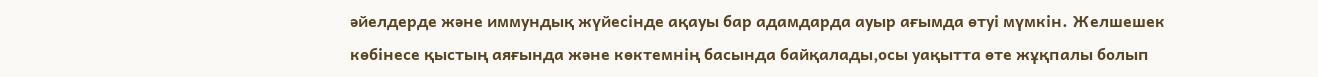әйелдерде және иммундық жүйесінде ақауы бар адамдарда ауыр ағымда өтуі мүмкін. Желшешек көбінесе қыстың аяғында және көктемнің басында байқалады,осы уақытта өте жұқпалы болып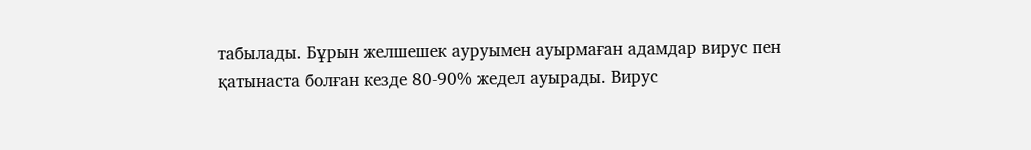табылады. Бұрын желшешек ауруымен ауырмаған адамдар вирус пен қатынаста болған кезде 80-90% жедел ауырады. Вирус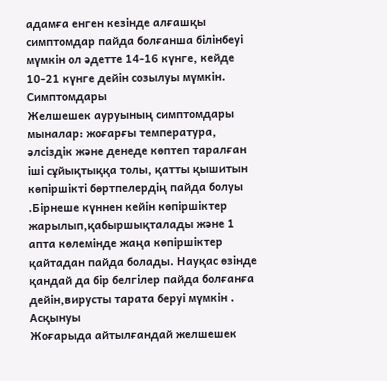адамға енген кезінде алғашқы симптомдар пайда болғанша білінбеуі мүмкін ол әдетте 14-16 күнге, кейде 10-21 күнге дейін созылуы мүмкін.
Симптомдары
Желшешек ауруының симптомдары мыналар: жоғарғы температура, әлсіздік және денеде көптеп таралған іші сұйықтыққа толы, қатты қышитын көпіршікті бөртпелердің пайда болуы .Бірнеше күннен кейін көпіршіктер жарылып,қабыршықталады және 1 апта көлемінде жаңа көпіршіктер қайтадан пайда болады. Науқас өзінде қандай да бір белгілер пайда болғанға дейін,вирусты тарата беруі мүмкін .
Асқынуы
Жоғарыда айтылғандай желшешек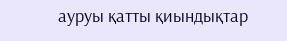ауруы қатты қиындықтар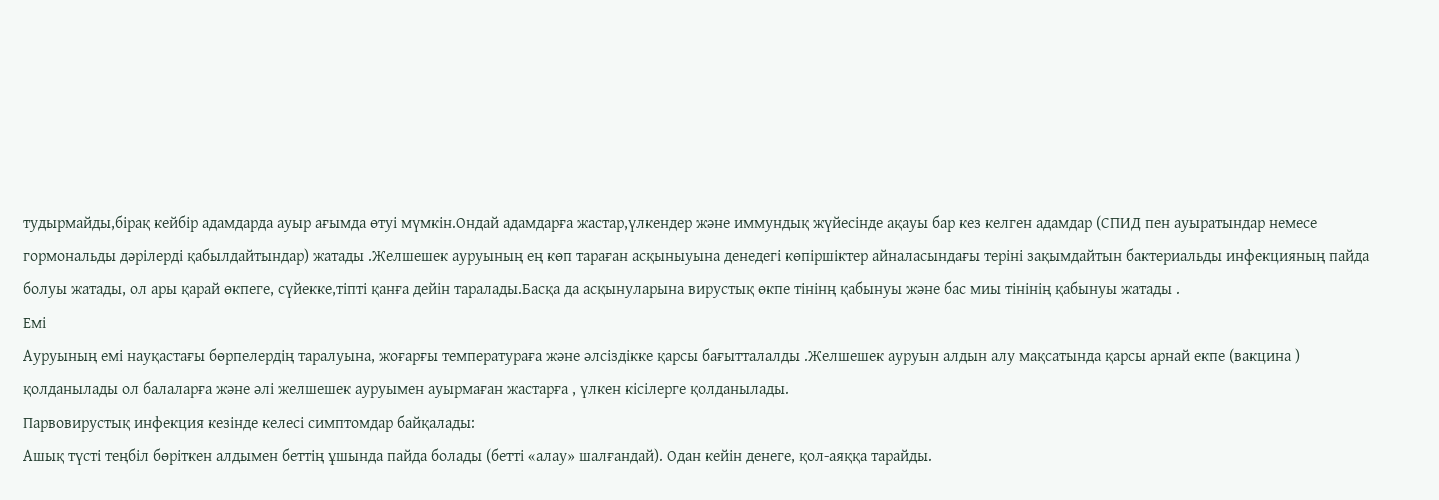тудырмайды,бірақ кейбір адамдарда ауыр ағымда өтуі мүмкін.Ондай адамдарға жастар,үлкендер және иммундық жүйесінде ақауы бар кез келген адамдар (СПИД пен ауыратындар немесе гормональды дәрілерді қабылдайтындар) жатады .Желшешек ауруының ең көп тараған асқыныуына денедегі көпіршіктер айналасындағы теріні зақымдайтын бактериальды инфекцияның пайда болуы жатады, ол ары қарай өкпеге, сүйекке,тіпті қанға дейін таралады.Басқа да асқынуларына вирустық өкпе тінінң қабынуы және бас миы тінінің қабынуы жатады .
Емі
Ауруының емі науқастағы бөрпелердің таралуына, жоғарғы температураға және әлсіздікке қарсы бағытталалды .Желшешек ауруын алдын алу мақсатында қарсы арнай екпе (вакцина ) қолданылады ол балаларға және әлі желшешек ауруымен ауырмаған жастарға , үлкен кісілерге қолданылады.
Парвовирустық инфекция кезінде келесі симптомдар байқалады:
Ашық түсті теңбіл бөріткен алдымен беттің ұшында пайда болады (бетті «алау» шалғандай). Одан кейін денеге, қол-аяққа тарайды.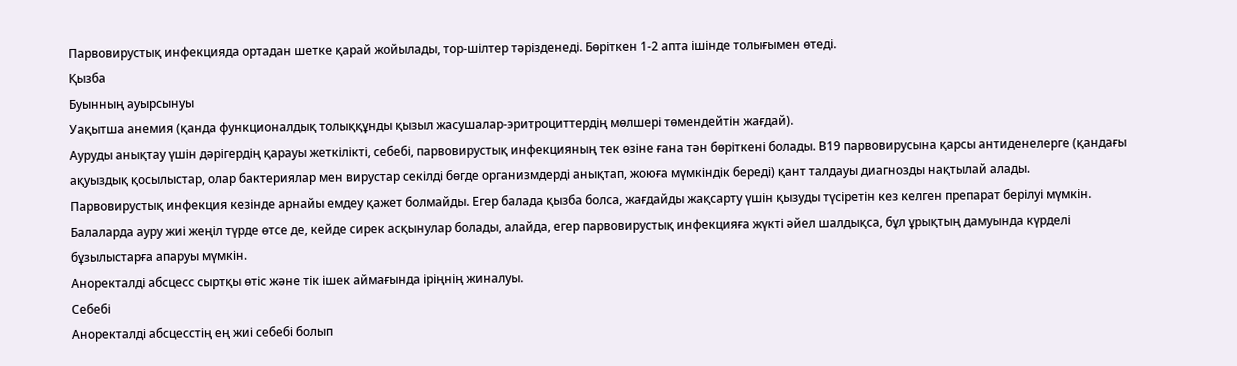Парвовирустық инфекцияда ортадан шетке қарай жойылады, тор-шілтер тәрізденеді. Бөріткен 1-2 апта ішінде толығымен өтеді.
Қызба
Буынның ауырсынуы
Уақытша анемия (қанда функционалдық толыққұнды қызыл жасушалар-эритроциттердің мөлшері төмендейтін жағдай).
Ауруды анықтау үшін дәрігердің қарауы жеткілікті, себебі, парвовирустық инфекцияның тек өзіне ғана тән бөріткені болады. В19 парвовирусына қарсы антиденелерге (қандағы ақуыздық қосылыстар, олар бактериялар мен вирустар секілді бөгде организмдерді анықтап, жоюға мүмкіндік береді) қант талдауы диагнозды нақтылай алады.
Парвовирустық инфекция кезінде арнайы емдеу қажет болмайды. Егер балада қызба болса, жағдайды жақсарту үшін қызуды түсіретін кез келген препарат берілуі мүмкін.
Балаларда ауру жиі жеңіл түрде өтсе де, кейде сирек асқынулар болады, алайда, егер парвовирустық инфекцияға жүкті әйел шалдықса, бұл ұрықтың дамуында күрделі бұзылыстарға апаруы мүмкін.
Аноректалді абсцесс сыртқы өтіс және тік ішек аймағында іріңнің жиналуы.
Себебі
Аноректалді абсцесстің ең жиі себебі болып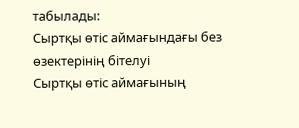табылады:
Сыртқы өтіс аймағындағы без өзектерінің бітелуі
Сыртқы өтіс аймағының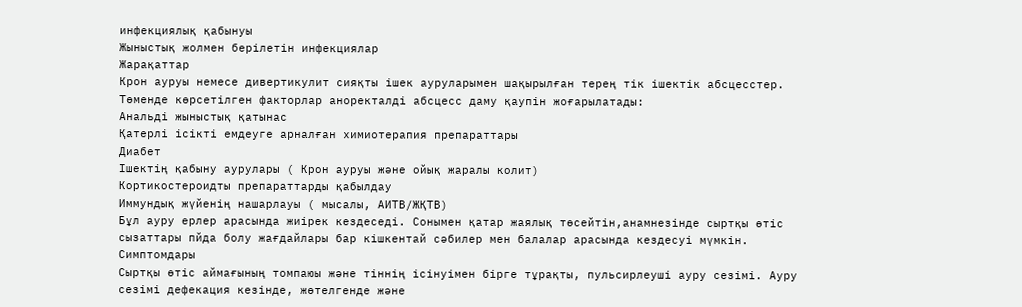инфекциялық қабынуы
Жыныстық жолмен берілетін инфекциялар
Жарақаттар
Крон ауруы немесе дивертикулит сияқты ішек ауруларымен шақырылған терең тік ішектік абсцесстер.
Төменде көрсетілген факторлар аноректалді абсцесс даму қаупін жоғарылатады:
Анальді жыныстық қатынас
Қатерлі ісікті емдеуге арналған химиотерапия препараттары
Диабет
Ішектің қабыну аурулары ( Крон ауруы және ойық жаралы колит)
Кортикостероидты препараттарды қабылдау
Иммундық жүйенің нашарлауы ( мысалы, АИТВ/ЖҚТВ)
Бұл ауру ерлер арасында жиірек кездеседі. Сонымен қатар жаялық төсейтін,анамнезінде сыртқы өтіс сызаттары пйда болу жағдайлары бар кішкентай сәбилер мен балалар арасында кездесуі мүмкін.
Симптомдары
Сыртқы өтіс аймағының томпаюы және тіннің ісінуімен бірге тұрақты, пульсирлеуші ауру сезімі. Ауру сезімі дефекация кезінде, жөтелгенде және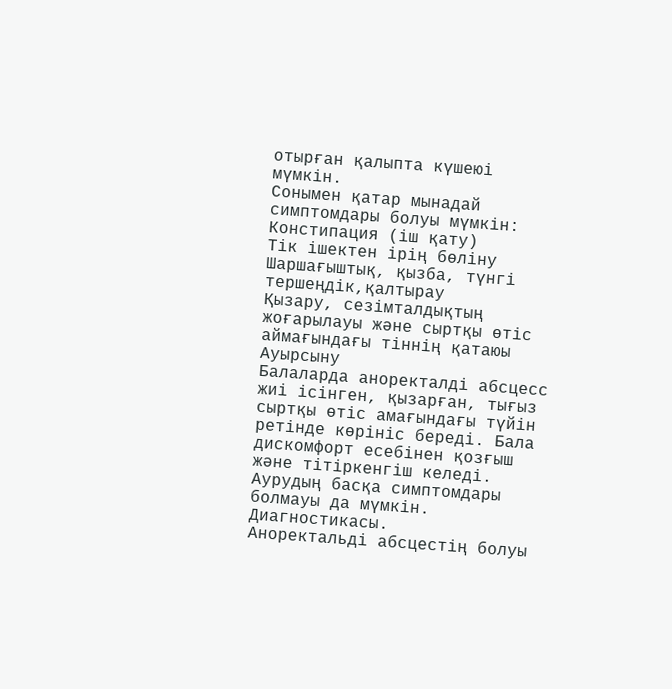отырған қалыпта күшеюі мүмкін.
Сонымен қатар мынадай симптомдары болуы мүмкін:
Констипация (іш қату)
Тік ішектен ірің бөліну
Шаршағыштық, қызба, түнгі тершеңдік,қалтырау
Қызару, сезімталдықтың жоғарылауы және сыртқы өтіс аймағындағы тіннің қатаюы
Ауырсыну
Балаларда аноректалді абсцесс жиі ісінген, қызарған, тығыз сыртқы өтіс амағындағы түйін ретінде көрініс береді. Бала дискомфорт есебінен қозғыш және тітіркенгіш келеді. Аурудың басқа симптомдары болмауы да мүмкін.
Диагностикасы.
Аноректальді абсцестің болуы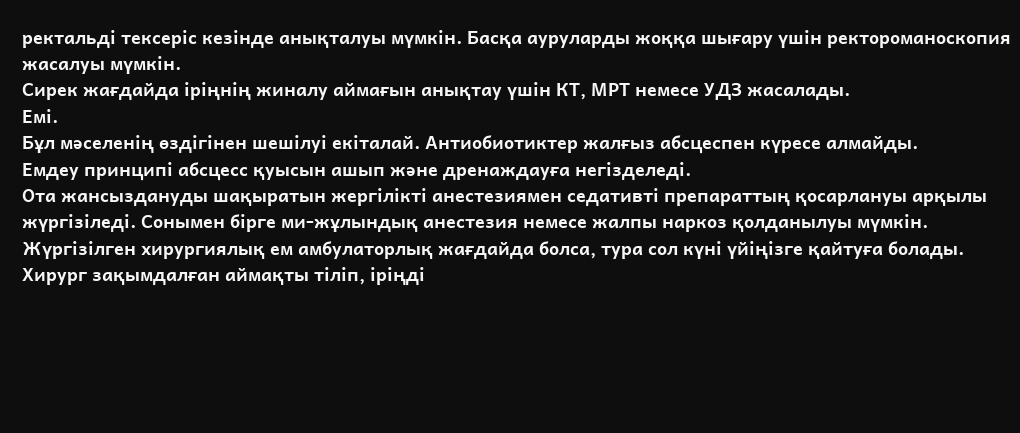ректальді тексеріс кезінде анықталуы мүмкін. Басқа ауруларды жоққа шығару үшін ректороманоскопия жасалуы мүмкін.
Сирек жағдайда іріңнің жиналу аймағын анықтау үшін КТ, МРТ немесе УДЗ жасалады.
Емі.
Бұл мәселенің өздігінен шешілуі екіталай. Антиобиотиктер жалғыз абсцеспен күресе алмайды.
Емдеу принципі абсцесс қуысын ашып және дренаждауға негізделеді.
Ота жансыздануды шақыратын жергілікті анестезиямен седативті препараттың қосарлануы арқылы жүргізіледі. Сонымен бірге ми-жұлындық анестезия немесе жалпы наркоз қолданылуы мүмкін.
Жүргізілген хирургиялық ем амбулаторлық жағдайда болса, тура сол күні үйіңізге қайтуға болады. Хирург зақымдалған аймақты тіліп, іріңді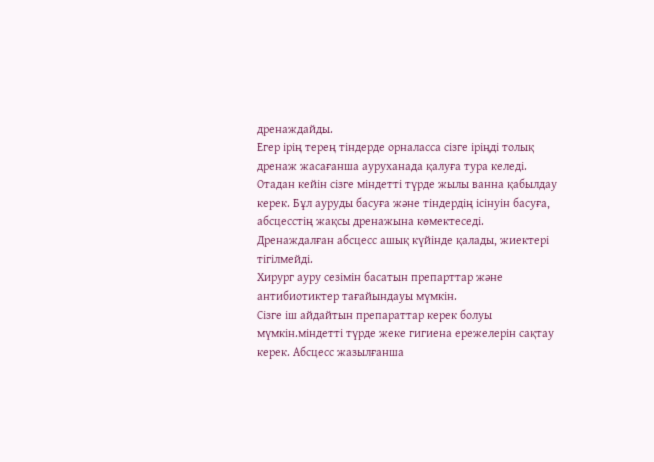дренаждайды.
Егер ірің терең тіндерде орналасса сізге іріңді толық дренаж жасағанша ауруханада қалуға тура келеді.
Отадан кейін сізге міндетті түрде жылы ванна қабылдау керек. Бұл ауруды басуға және тіндердің ісінуін басуға, абсцесстің жақсы дренажына көмектеседі.
Дренаждалған абсцесс ашық күйінде қалады, жиектері тігілмейді.
Хирург ауру сезімін басатын препарттар және антибиотиктер тағайындауы мүмкін.
Сізге іш айдайтын препараттар керек болуы мүмкін.міндетті түрде жеке гигиена ережелерін сақтау керек. Абсцесс жазылғанша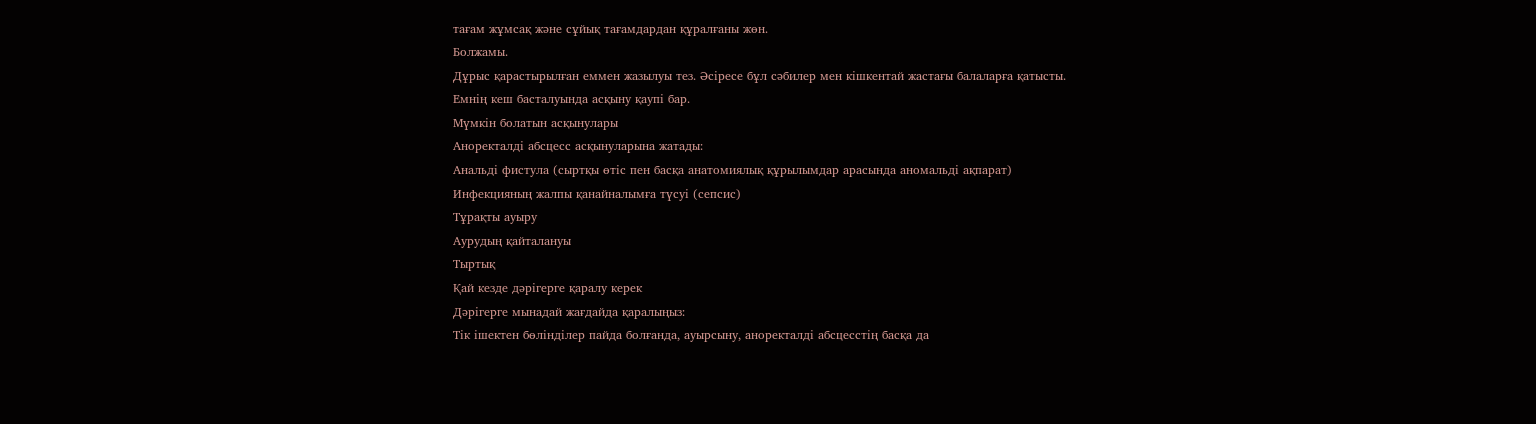тағам жұмсақ және сұйық тағамдардан құралғаны жөн.
Болжамы.
Дұрыс қарастырылған еммен жазылуы тез. Әсіресе бұл сәбилер мен кішкентай жастағы балаларға қатысты.
Емнің кеш басталуында асқыну қаупі бар.
Мүмкін болатын асқынулары
Аноректалді абсцесс асқынуларына жатады:
Анальді фистула (сыртқы өтіс пен басқа анатомиялық құрылымдар арасында аномальді ақпарат)
Инфекцияның жалпы қанайналымға түсуі (сепсис)
Тұрақты ауыру
Аурудың қайталануы
Тыртық
Қай кезде дәрігерге қаралу керек
Дәрігерге мынадай жағдайда қаралыңыз:
Тік ішектен бөлінділер пайда болғанда, ауырсыну, аноректалді абсцесстің басқа да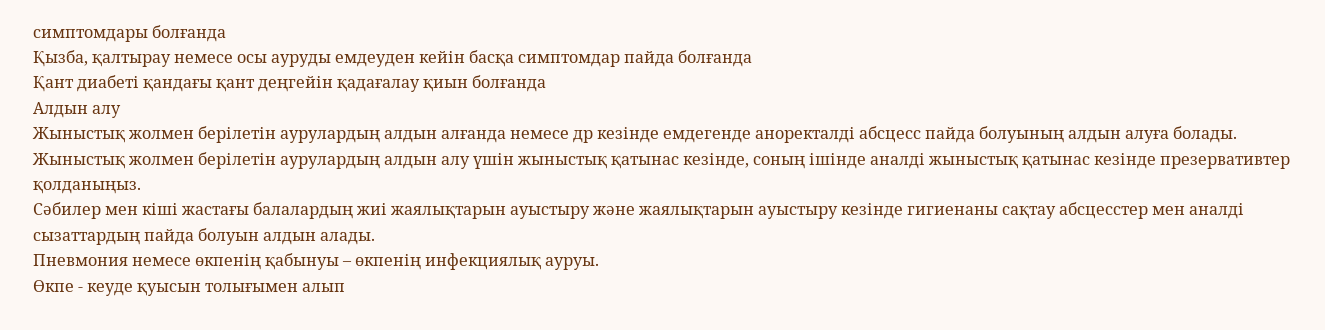симптомдары болғанда
Қызба, қалтырау немесе осы ауруды емдеуден кейін басқа симптомдар пайда болғанда
Қант диабеті қандағы қант деңгейін қадағалау қиын болғанда
Алдын алу
Жыныстық жолмен берілетін аурулардың алдын алғанда немесе др кезінде емдегенде аноректалді абсцесс пайда болуының алдын алуға болады. Жыныстық жолмен берілетін аурулардың алдын алу үшін жыныстық қатынас кезінде, соның ішінде аналді жыныстық қатынас кезінде презервативтер қолданыңыз.
Сәбилер мен кіші жастағы балалардың жиі жаялықтарын ауыстыру және жаялықтарын ауыстыру кезінде гигиенаны сақтау абсцесстер мен аналді сызаттардың пайда болуын алдын алады.
Пневмония немесе өкпенің қабынуы – өкпенің инфекциялық ауруы.
Өкпе - кеуде қуысын толығымен алып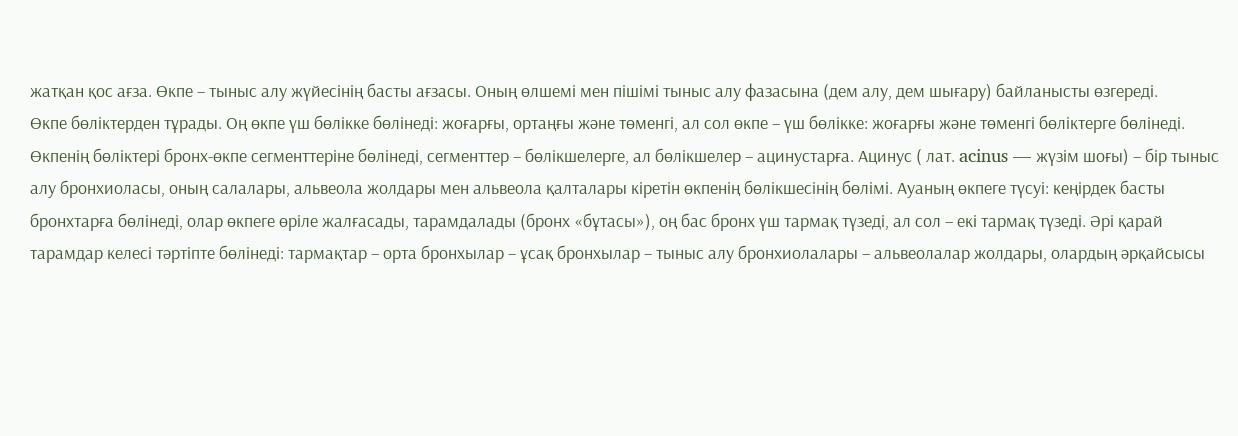жатқан қос ағза. Өкпе – тыныс алу жүйесінің басты ағзасы. Оның өлшемі мен пішімі тыныс алу фазасына (дем алу, дем шығару) байланысты өзгереді.
Өкпе бөліктерден тұрады. Оң өкпе үш бөлікке бөлінеді: жоғарғы, ортаңғы және төменгі, ал сол өкпе – үш бөлікке: жоғарғы және төменгі бөліктерге бөлінеді. Өкпенің бөліктері бронх-өкпе сегменттеріне бөлінеді, сегменттер – бөлікшелерге, ал бөлікшелер – ацинустарға. Ацинус ( лат. acinus — жүзім шоғы) – бір тыныс алу бронхиоласы, оның салалары, альвеола жолдары мен альвеола қалталары кіретін өкпенің бөлікшесінің бөлімі. Ауаның өкпеге түсуі: кеңірдек басты бронхтарға бөлінеді, олар өкпеге өріле жалғасады, тарамдалады (бронх «бұтасы»), оң бас бронх үш тармақ түзеді, ал сол – екі тармақ түзеді. Әрі қарай тарамдар келесі тәртіпте бөлінеді: тармақтар – орта бронхылар – ұсақ бронхылар – тыныс алу бронхиолалары – альвеолалар жолдары, олардың әрқайсысы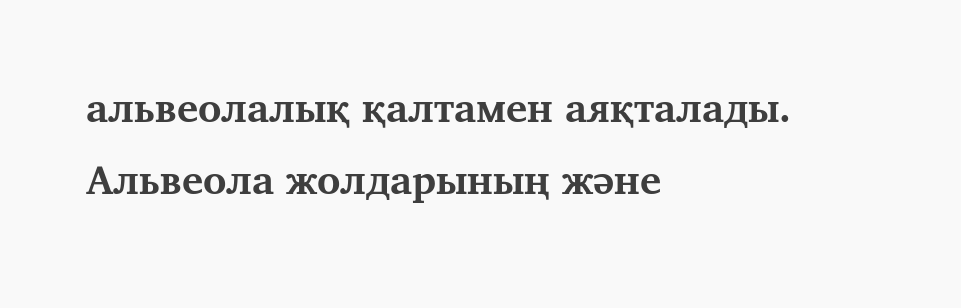альвеолалық қалтамен аяқталады. Альвеола жолдарының және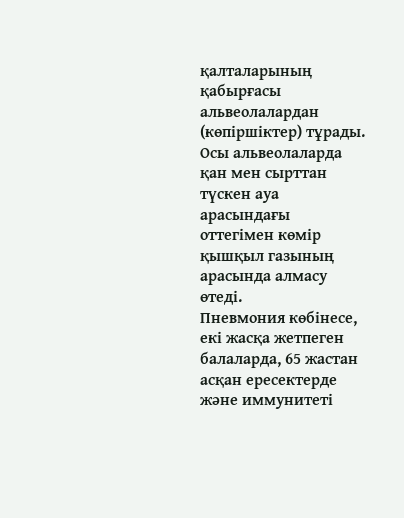қалталарының қабырғасы альвеолалардан (көпіршіктер) тұрады. Осы альвеолаларда қан мен сырттан түскен ауа арасындағы оттегімен көмір қышқыл газының арасында алмасу өтеді.
Пневмония көбінесе, екі жасқа жетпеген балаларда, 65 жастан асқан ересектерде және иммунитеті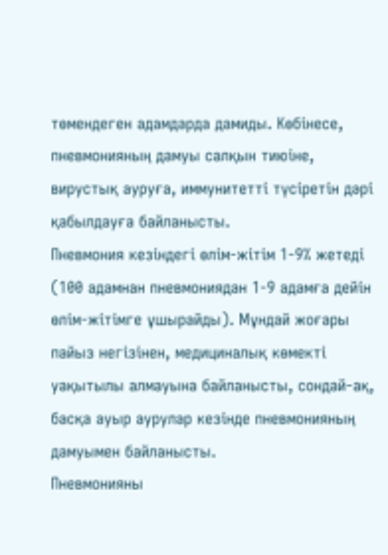төмендеген адамдарда дамиды. Көбінесе, пневмонияның дамуы салқын тиюіне, вирустық ауруға, иммунитетті түсіретін дәрі қабылдауға байланысты.
Пневмония кезіндегі өлім-жітім 1-9% жетеді (100 адамнан пневмониядан 1-9 адамға дейін өлім-жітімге ұшырайды). Мұндай жоғары пайыз негізінен, медициналық көмекті уақытылы алмауына байланысты, сондай-ақ, басқа ауыр аурулар кезінде пневмонияның дамуымен байланысты.
Пневмонияны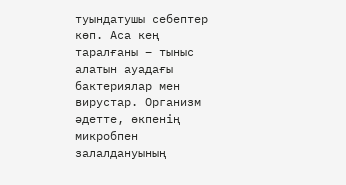туындатушы себептер көп. Аса кең таралғаны – тыныс алатын ауадағы бактериялар мен вирустар. Организм әдетте, өкпенің микробпен залалдануының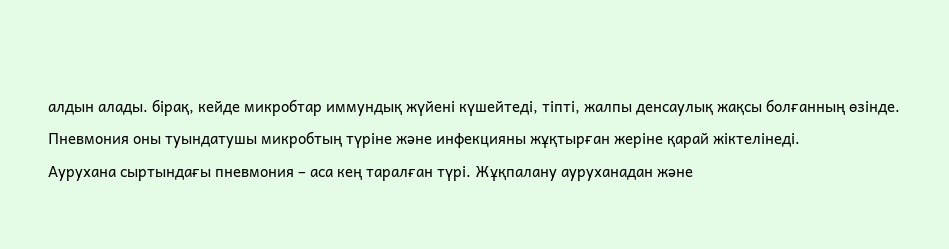алдын алады. бірақ, кейде микробтар иммундық жүйені күшейтеді, тіпті, жалпы денсаулық жақсы болғанның өзінде.
Пневмония оны туындатушы микробтың түріне және инфекцияны жұқтырған жеріне қарай жіктелінеді.
Аурухана сыртындағы пневмония – аса кең таралған түрі. Жұқпалану ауруханадан және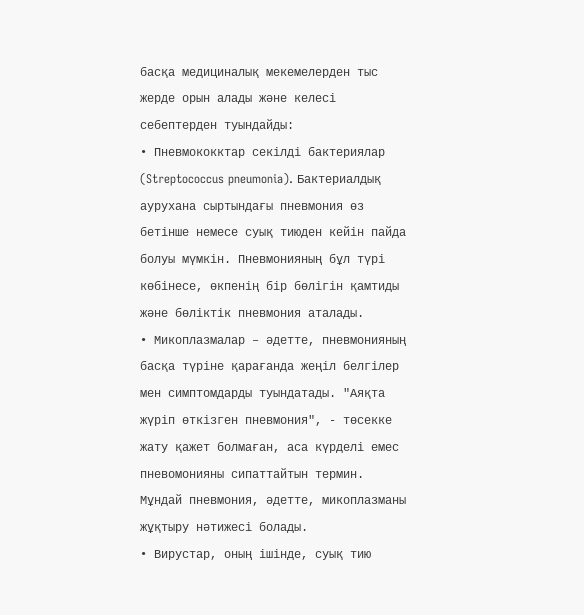басқа медициналық мекемелерден тыс жерде орын алады және келесі себептерден туындайды:
• Пневмококктар секілді бактериялар (Streptococcus pneumonia). Бактериалдық аурухана сыртындағы пневмония өз бетінше немесе суық тиюден кейін пайда болуы мүмкін. Пневмонияның бұл түрі көбінесе, өкпенің бір бөлігін қамтиды және бөліктік пневмония аталады.
• Микоплазмалар – әдетте, пневмонияның басқа түріне қарағанда жеңіл белгілер мен симптомдарды туындатады. "Аяқта жүріп өткізген пневмония", - төсекке жату қажет болмаған, аса күрделі емес пневомонияны сипаттайтын термин. Мұндай пневмония, әдетте, микоплазманы жұқтыру нәтижесі болады.
• Вирустар, оның ішінде, суық тию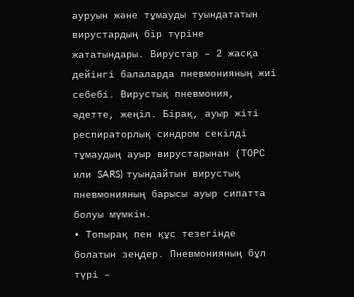ауруын және тұмауды туындататын вирустардың бір түріне жататындары. Вирустар – 2 жасқа дейінгі балаларда пневмонияның жиі себебі. Вирустық пневмония, әдетте, жеңіл. Бірақ, ауыр жіті респираторлық синдром секілді тұмаудың ауыр вирустарынан (ТОРС или SARS) туындайтын вирустық пневмонияның барысы ауыр сипатта болуы мүмкін.
• Топырақ пен құс тезегінде болатын зеңдер. Пневмонияның бұл түрі –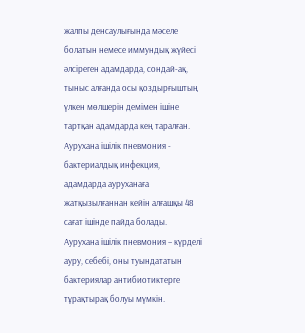жалпы денсаулығында мәселе болатын немесе иммундық жүйесі әлсіреген адамдарда, сондай-ақ, тыныс алғанда осы қоздырғыштың үлкен мөлшерін демімен ішіне тартқан адамдарда кең таралған.
Аурухана ішілік пневмония - бактериалдық инфекция, адамдарда ауруханаға жатқызылғаннан кейін алғашқы 48 сағат ішінде пайда болады. Аурухана ішілік пневмония – күрделі ауру, себебі, оны туындататын бактериялар антибиотиктерге тұрақтырақ болуы мүмкін.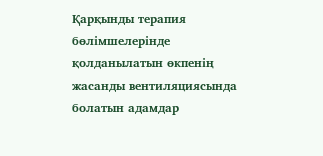Қарқынды терапия бөлімшелерінде қолданылатын өкпенің жасанды вентиляциясында болатын адамдар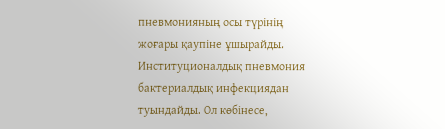пневмонияның осы түрінің жоғары қаупіне ұшырайды.
Институционалдық пневмония бактериалдық инфекциядан туындайды. Ол көбінесе,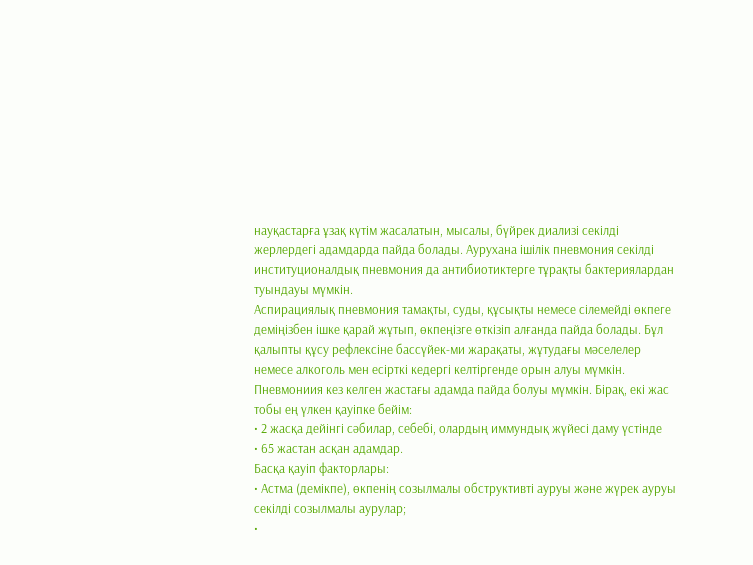науқастарға ұзақ күтім жасалатын, мысалы, бүйрек диализі секілді жерлердегі адамдарда пайда болады. Аурухана ішілік пневмония секілді институционалдық пневмония да антибиотиктерге тұрақты бактериялардан туындауы мүмкін.
Аспирациялық пневмония тамақты, суды, құсықты немесе сілемейді өкпеге деміңізбен ішке қарай жұтып, өкпеңізге өткізіп алғанда пайда болады. Бұл қалыпты құсу рефлексіне бассүйек-ми жарақаты, жұтудағы мәселелер немесе алкоголь мен есірткі кедергі келтіргенде орын алуы мүмкін.
Пневмониия кез келген жастағы адамда пайда болуы мүмкін. Бірақ, екі жас тобы ең үлкен қауіпке бейім:
• 2 жасқа дейінгі сәбилар, себебі, олардың иммундық жүйесі даму үстінде
• 65 жастан асқан адамдар.
Басқа қауіп факторлары:
• Астма (демікпе), өкпенің созылмалы обструктивті ауруы және жүрек ауруы секілді созылмалы аурулар;
•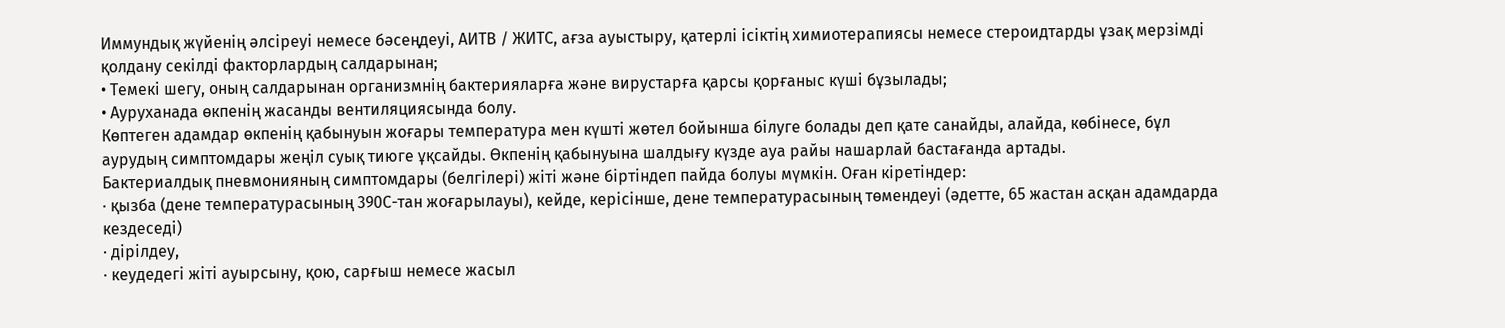Иммундық жүйенің әлсіреуі немесе бәсеңдеуі, АИТВ / ЖИТС, ағза ауыстыру, қатерлі ісіктің химиотерапиясы немесе стероидтарды ұзақ мерзімді қолдану секілді факторлардың салдарынан;
• Темекі шегу, оның салдарынан организмнің бактерияларға және вирустарға қарсы қорғаныс күші бұзылады;
• Ауруханада өкпенің жасанды вентиляциясында болу.
Көптеген адамдар өкпенің қабынуын жоғары температура мен күшті жөтел бойынша білуге болады деп қате санайды, алайда, көбінесе, бұл аурудың симптомдары жеңіл суық тиюге ұқсайды. Өкпенің қабынуына шалдығу күзде ауа райы нашарлай бастағанда артады.
Бактериалдық пневмонияның симптомдары (белгілері) жіті және біртіндеп пайда болуы мүмкін. Оған кіретіндер:
· қызба (дене температурасының 390С-тан жоғарылауы), кейде, керісінше, дене температурасының төмендеуі (әдетте, 65 жастан асқан адамдарда кездеседі)
· дірілдеу,
· кеудедегі жіті ауырсыну, қою, сарғыш немесе жасыл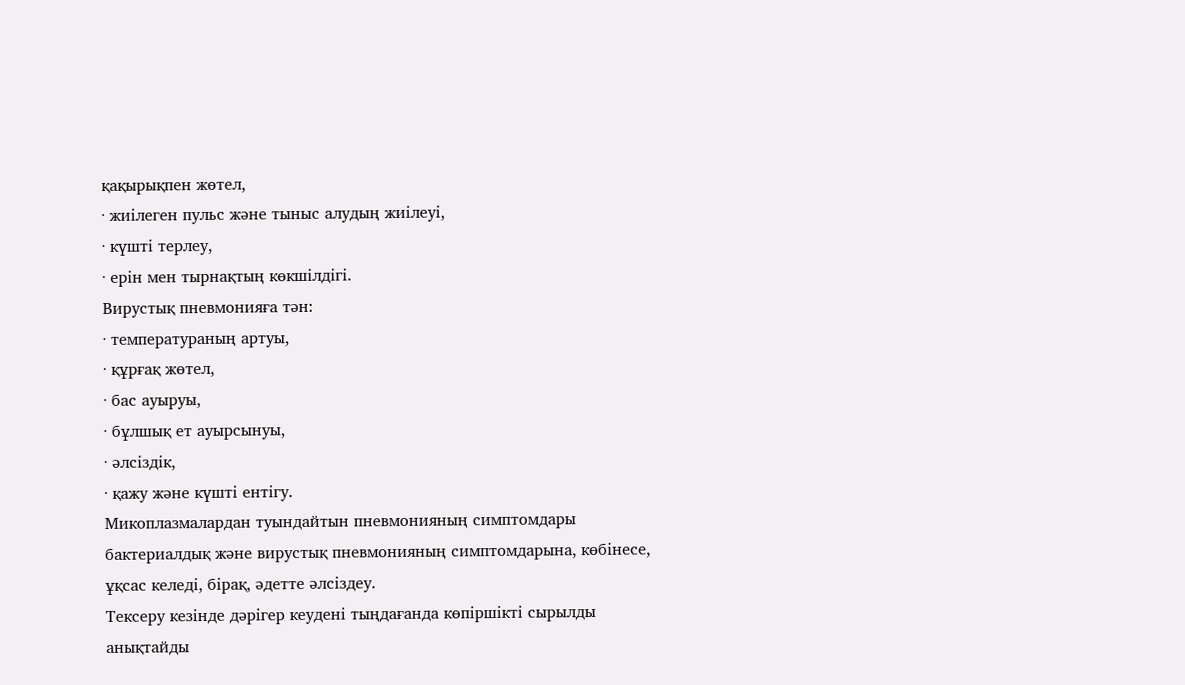қақырықпен жөтел,
· жиілеген пульс және тыныс алудың жиілеуі,
· күшті терлеу,
· ерін мен тырнақтың көкшілдігі.
Вирустық пневмонияға тән:
· температураның артуы,
· құрғақ жөтел,
· бас ауыруы,
· бұлшық ет ауырсынуы,
· әлсіздік,
· қажу және күшті ентігу.
Микоплазмалардан туындайтын пневмонияның симптомдары бактериалдық және вирустық пневмонияның симптомдарына, көбінесе, ұқсас келеді, бірақ, әдетте әлсіздеу.
Тексеру кезінде дәрігер кеудені тыңдағанда көпіршікті сырылды анықтайды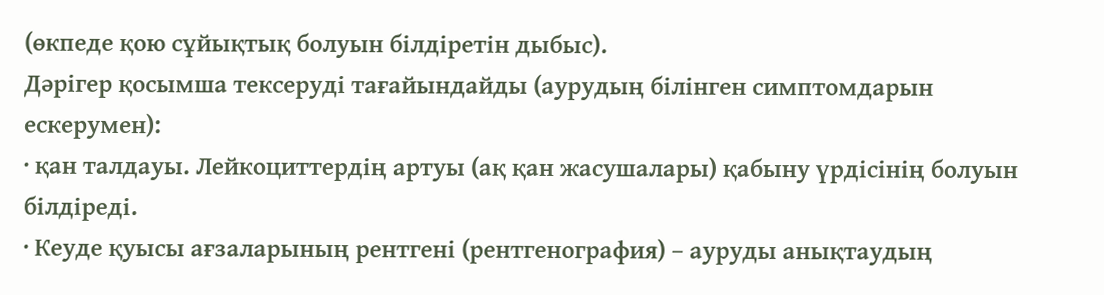(өкпеде қою сұйықтық болуын білдіретін дыбыс).
Дәрігер қосымша тексеруді тағайындайды (аурудың білінген симптомдарын ескерумен):
· қан талдауы. Лейкоциттердің артуы (ақ қан жасушалары) қабыну үрдісінің болуын білдіреді.
· Кеуде қуысы ағзаларының рентгені (рентгенография) – ауруды анықтаудың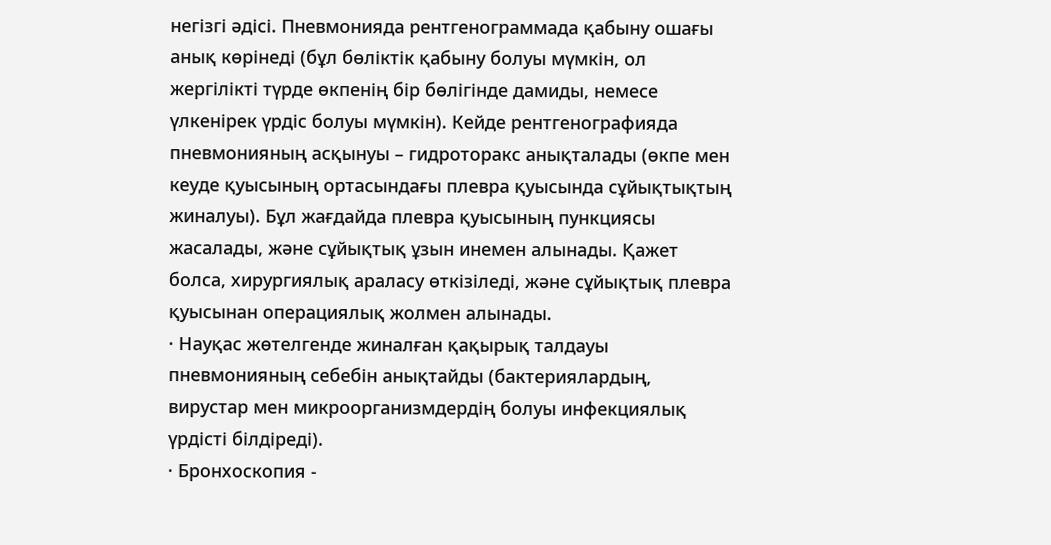негізгі әдісі. Пневмонияда рентгенограммада қабыну ошағы анық көрінеді (бұл бөліктік қабыну болуы мүмкін, ол жергілікті түрде өкпенің бір бөлігінде дамиды, немесе үлкенірек үрдіс болуы мүмкін). Кейде рентгенографияда пневмонияның асқынуы – гидроторакс анықталады (өкпе мен кеуде қуысының ортасындағы плевра қуысында сұйықтықтың жиналуы). Бұл жағдайда плевра қуысының пункциясы жасалады, және сұйықтық ұзын инемен алынады. Қажет болса, хирургиялық араласу өткізіледі, және сұйықтық плевра қуысынан операциялық жолмен алынады.
· Науқас жөтелгенде жиналған қақырық талдауы пневмонияның себебін анықтайды (бактериялардың, вирустар мен микроорганизмдердің болуы инфекциялық үрдісті білдіреді).
· Бронхоскопия -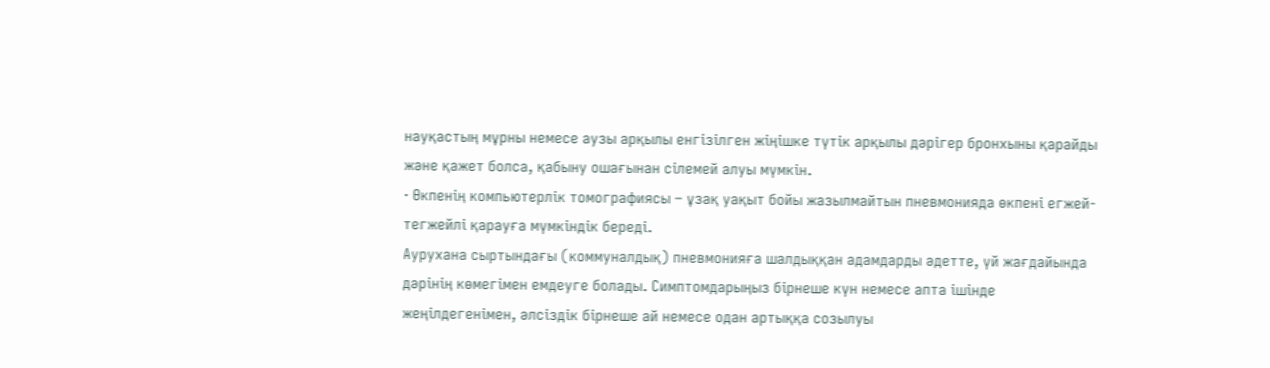науқастың мұрны немесе аузы арқылы енгізілген жіңішке түтік арқылы дәрігер бронхыны қарайды және қажет болса, қабыну ошағынан сілемей алуы мүмкін.
· Өкпенің компьютерлік томографиясы – ұзақ уақыт бойы жазылмайтын пневмонияда өкпені егжей-тегжейлі қарауға мүмкіндік береді.
Аурухана сыртындағы (коммуналдық) пневмонияға шалдыққан адамдарды әдетте, үй жағдайында дәрінің көмегімен емдеуге болады. Симптомдарыңыз бірнеше күн немесе апта ішінде жеңілдегенімен, әлсіздік бірнеше ай немесе одан артыққа созылуы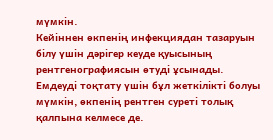мүмкін.
Кейіннен өкпенің инфекциядан тазаруын білу үшін дәрігер кеуде қуысының рентгенографиясын өтуді ұсынады. Емдеуді тоқтату үшін бұл жеткілікті болуы мүмкін, өкпенің рентген суреті толық қалпына келмесе де.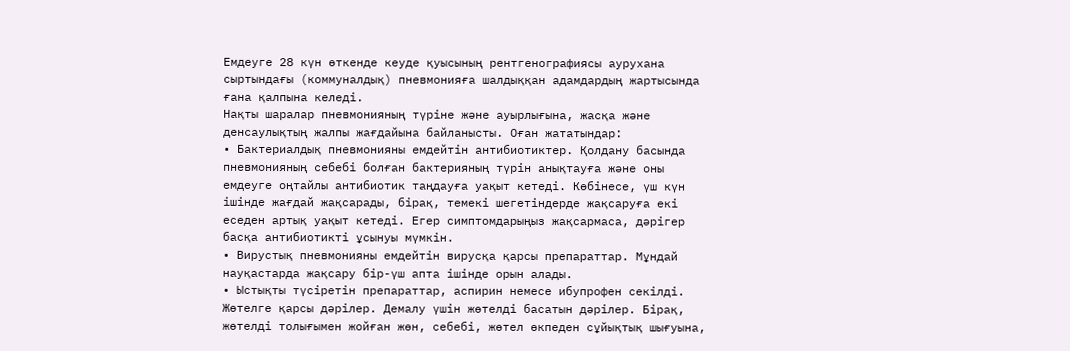Емдеуге 28 күн өткенде кеуде қуысының рентгенографиясы аурухана сыртындағы (коммуналдық) пневмонияға шалдыққан адамдардың жартысында ғана қалпына келеді.
Нақты шаралар пневмонияның түріне және ауырлығына, жасқа және денсаулықтың жалпы жағдайына байланысты. Оған жататындар:
• Бактериалдық пневмонияны емдейтін антибиотиктер. Қолдану басында пневмонияның себебі болған бактерияның түрін анықтауға және оны емдеуге оңтайлы антибиотик таңдауға уақыт кетеді. Көбінесе, үш күн ішінде жағдай жақсарады, бірақ, темекі шегетіндерде жақсаруға екі еседен артық уақыт кетеді. Егер симптомдарыңыз жақсармаса, дәрігер басқа антибиотикті ұсынуы мүмкін.
• Вирустық пневмонияны емдейтін вирусқа қарсы препараттар. Мұндай науқастарда жақсару бір-үш апта ішінде орын алады.
• Ыстықты түсіретін препараттар, аспирин немесе ибупрофен секілді.
Жөтелге қарсы дәрілер. Демалу үшін жөтелді басатын дәрілер. Бірақ, жөтелді толығымен жойған жөн, себебі, жөтел өкпеден сұйықтық шығуына,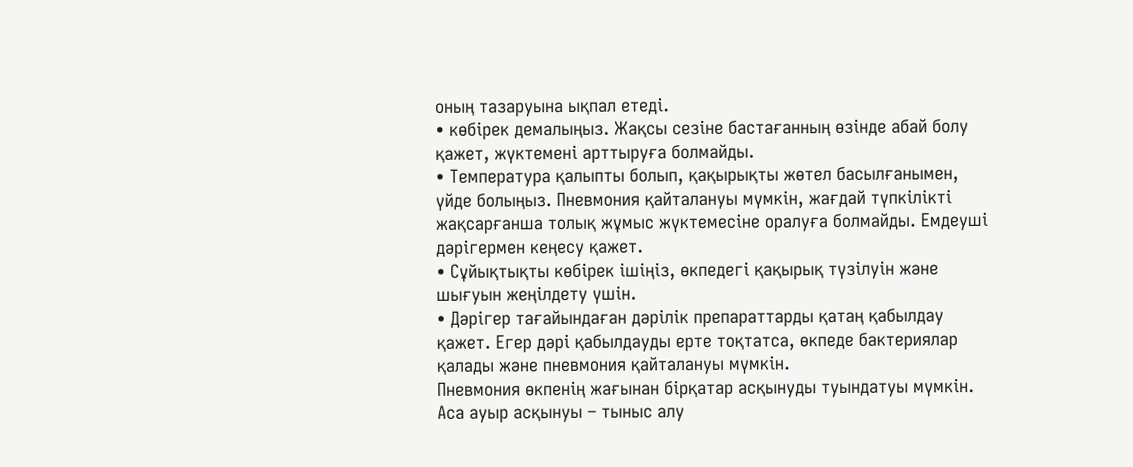оның тазаруына ықпал етеді.
• көбірек демалыңыз. Жақсы сезіне бастағанның өзінде абай болу қажет, жүктемені арттыруға болмайды.
• Температура қалыпты болып, қақырықты жөтел басылғанымен, үйде болыңыз. Пневмония қайталануы мүмкін, жағдай түпкілікті жақсарғанша толық жұмыс жүктемесіне оралуға болмайды. Емдеуші дәрігермен кеңесу қажет.
• Сұйықтықты көбірек ішіңіз, өкпедегі қақырық түзілуін және шығуын жеңілдету үшін.
• Дәрігер тағайындаған дәрілік препараттарды қатаң қабылдау қажет. Егер дәрі қабылдауды ерте тоқтатса, өкпеде бактериялар қалады және пневмония қайталануы мүмкін.
Пневмония өкпенің жағынан бірқатар асқынуды туындатуы мүмкін. Аса ауыр асқынуы – тыныс алу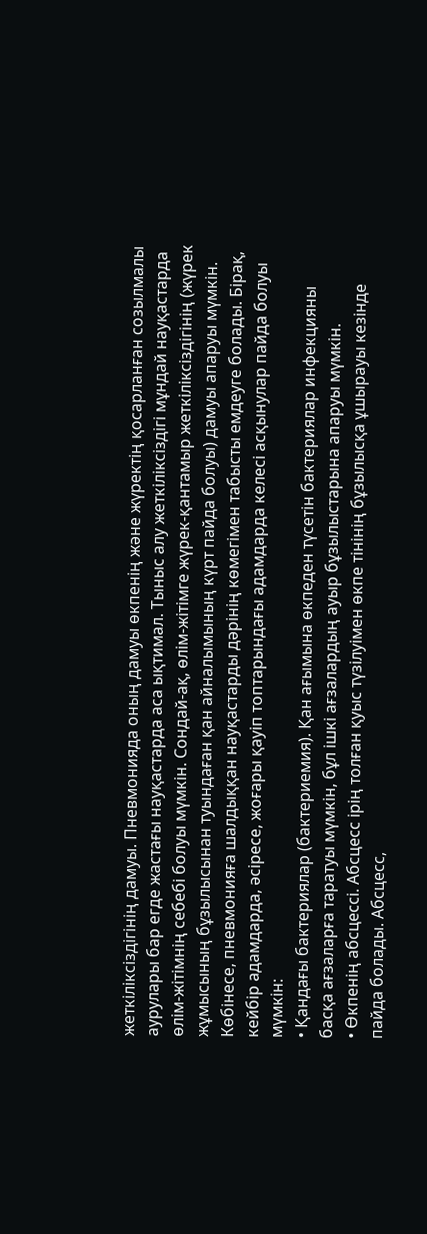жеткіліксіздігінің дамуы. Пневмонияда оның дамуы өкпенің және жүректің қосарланған созылмалы аурулары бар егде жастағы науқастарда аса ықтимал. Тыныс алу жеткіліксіздігі мұндай науқастарда өлім-жітімнің себебі болуы мүмкін. Сондай-ақ, өлім-жітімге жүрек-қантамыр жеткіліксіздігінің (жүрек жұмысының бұзылысынан туындаған қан айналымының күрт пайда болуы) дамуы апаруы мүмкін.
Көбінесе, пневмонияға шалдыққан науқастарды дәрінің көмегімен табысты емдеуге болады. Бірақ, кейбір адамдарда, әсіресе, жоғары қауіп топтарындағы адамдарда келесі асқынулар пайда болуы мүмкін:
• Қандағы бактериялар (бактериемия). Қан ағымына өкпеден түсетін бактериялар инфекцияны басқа ағзаларға таратуы мүмкін, бұл ішкі ағзалардың ауыр бұзылыстарына апаруы мүмкін.
• Өкпенің абсцессі. Абсцесс ірің толған қуыс түзілуімен өкпе тінінің бұзылысқа ұшырауы кезінде пайда болады. Абсцесс,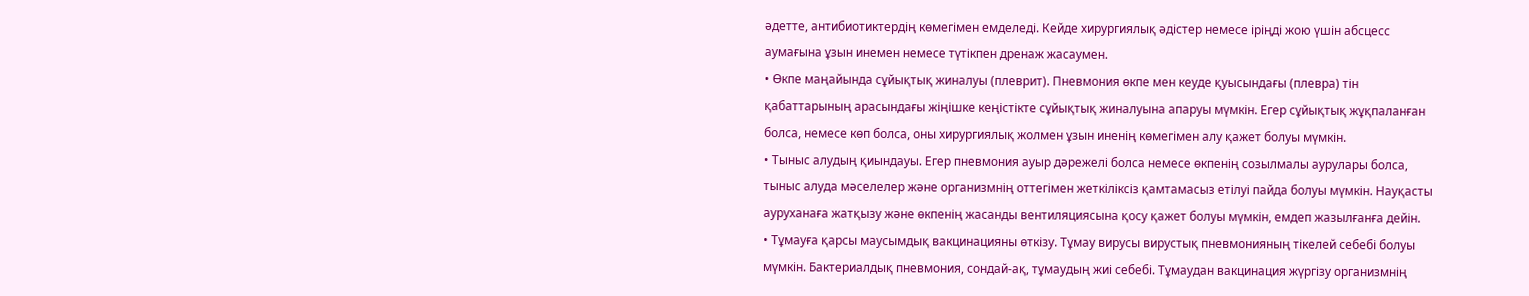әдетте, антибиотиктердің көмегімен емделеді. Кейде хирургиялық әдістер немесе іріңді жою үшін абсцесс аумағына ұзын инемен немесе түтікпен дренаж жасаумен.
• Өкпе маңайында сұйықтық жиналуы (плеврит). Пневмония өкпе мен кеуде қуысындағы (плевра) тін қабаттарының арасындағы жіңішке кеңістікте сұйықтық жиналуына апаруы мүмкін. Егер сұйықтық жұқпаланған болса, немесе көп болса, оны хирургиялық жолмен ұзын иненің көмегімен алу қажет болуы мүмкін.
• Тыныс алудың қиындауы. Егер пневмония ауыр дәрежелі болса немесе өкпенің созылмалы аурулары болса, тыныс алуда мәселелер және организмнің оттегімен жеткіліксіз қамтамасыз етілуі пайда болуы мүмкін. Науқасты ауруханаға жатқызу және өкпенің жасанды вентиляциясына қосу қажет болуы мүмкін, емдеп жазылғанға дейін.
• Тұмауға қарсы маусымдық вакцинацияны өткізу. Тұмау вирусы вирустық пневмонияның тікелей себебі болуы мүмкін. Бактериалдық пневмония, сондай-ақ, тұмаудың жиі себебі. Тұмаудан вакцинация жүргізу организмнің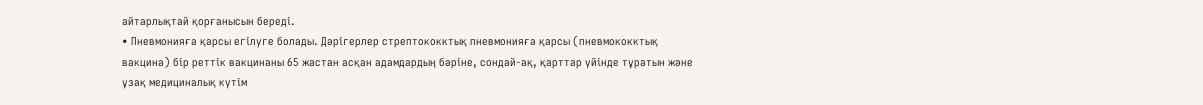айтарлықтай қорғанысын береді.
• Пневмонияға қарсы егілуге болады. Дәрігерлер стрептококктық пневмонияға қарсы (пневмококктық вакцина) бір реттік вакцинаны 65 жастан асқан адамдардың бәріне, сондай-ақ, қарттар үйінде тұратын және ұзақ медициналық күтім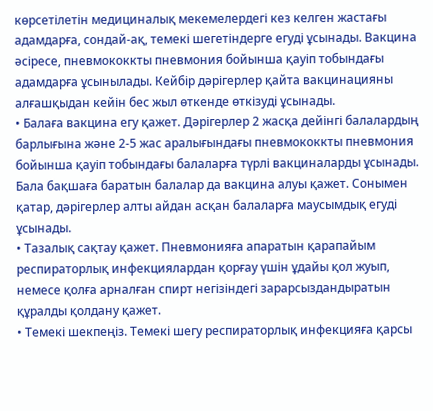көрсетілетін медициналық мекемелердегі кез келген жастағы адамдарға, сондай-ақ, темекі шегетіндерге егуді ұсынады. Вакцина әсіресе, пневмококкты пневмония бойынша қауіп тобындағы адамдарға ұсынылады. Кейбір дәрігерлер қайта вакцинацияны алғашқыдан кейін бес жыл өткенде өткізуді ұсынады.
• Балаға вакцина егу қажет. Дәрігерлер 2 жасқа дейінгі балалардың барлығына және 2-5 жас аралығындағы пневмококкты пневмония бойынша қауіп тобындағы балаларға түрлі вакциналарды ұсынады. Бала бақшаға баратын балалар да вакцина алуы қажет. Сонымен қатар, дәрігерлер алты айдан асқан балаларға маусымдық егуді ұсынады.
• Тазалық сақтау қажет. Пневмонияға апаратын қарапайым респираторлық инфекциялардан қорғау үшін ұдайы қол жуып, немесе қолға арналған спирт негізіндегі зарарсыздандыратын құралды қолдану қажет.
• Темекі шекпеңіз. Темекі шегу респираторлық инфекцияға қарсы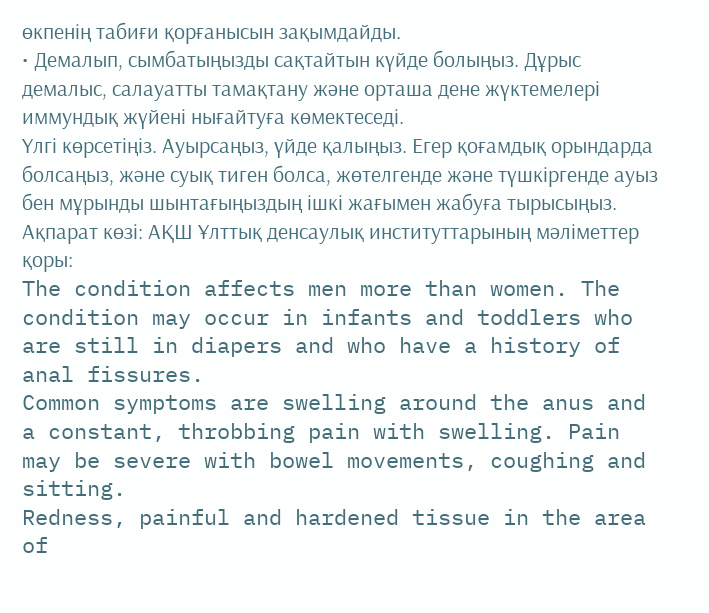өкпенің табиғи қорғанысын зақымдайды.
• Демалып, сымбатыңызды сақтайтын күйде болыңыз. Дұрыс демалыс, салауатты тамақтану және орташа дене жүктемелері иммундық жүйені нығайтуға көмектеседі.
Үлгі көрсетіңіз. Ауырсаңыз, үйде қалыңыз. Егер қоғамдық орындарда болсаңыз, және суық тиген болса, жөтелгенде және түшкіргенде ауыз бен мұрынды шынтағыңыздың ішкі жағымен жабуға тырысыңыз.
Ақпарат көзі: АҚШ Ұлттық денсаулық институттарының мәліметтер қоры:
The condition affects men more than women. The condition may occur in infants and toddlers who are still in diapers and who have a history of anal fissures.
Common symptoms are swelling around the anus and a constant, throbbing pain with swelling. Pain may be severe with bowel movements, coughing and sitting.
Redness, painful and hardened tissue in the area of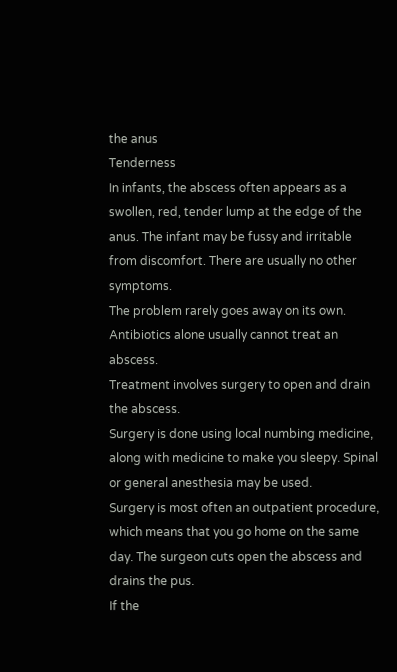the anus
Tenderness
In infants, the abscess often appears as a swollen, red, tender lump at the edge of the anus. The infant may be fussy and irritable from discomfort. There are usually no other symptoms.
The problem rarely goes away on its own. Antibiotics alone usually cannot treat an abscess.
Treatment involves surgery to open and drain the abscess.
Surgery is done using local numbing medicine, along with medicine to make you sleepy. Spinal or general anesthesia may be used.
Surgery is most often an outpatient procedure, which means that you go home on the same day. The surgeon cuts open the abscess and drains the pus.
If the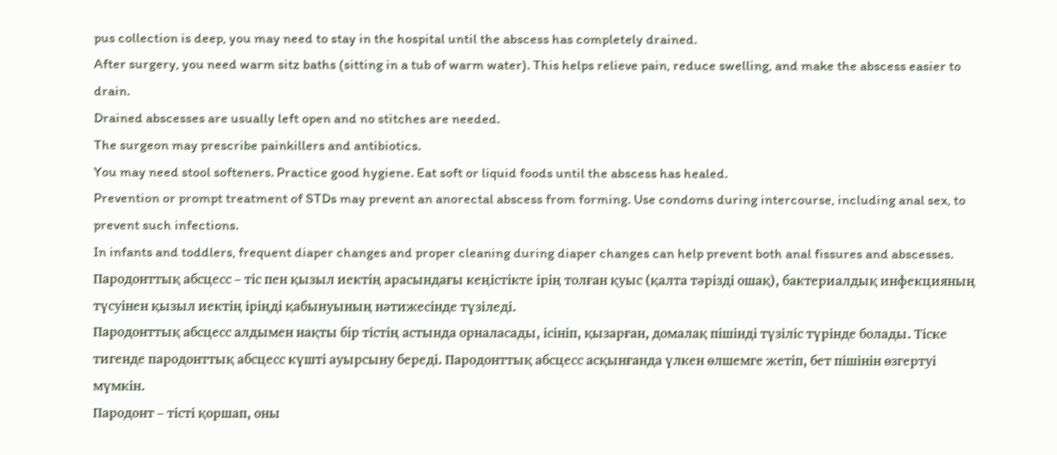pus collection is deep, you may need to stay in the hospital until the abscess has completely drained.
After surgery, you need warm sitz baths (sitting in a tub of warm water). This helps relieve pain, reduce swelling, and make the abscess easier to drain.
Drained abscesses are usually left open and no stitches are needed.
The surgeon may prescribe painkillers and antibiotics.
You may need stool softeners. Practice good hygiene. Eat soft or liquid foods until the abscess has healed.
Prevention or prompt treatment of STDs may prevent an anorectal abscess from forming. Use condoms during intercourse, including anal sex, to prevent such infections.
In infants and toddlers, frequent diaper changes and proper cleaning during diaper changes can help prevent both anal fissures and abscesses.
Пародонттық абсцесс – тіс пен қызыл иектің арасындағы кеңістікте ірің толған қуыс (қалта тәрізді ошақ), бактериалдық инфекцияның түсуінен қызыл иектің іріңді қабынуының нәтижесінде түзіледі.
Пародонттық абсцесс алдымен нақты бір тістің астында орналасады, ісініп, қызарған, домалақ пішінді түзіліс түрінде болады. Тіске тигенде пародонттық абсцесс күшті ауырсыну береді. Пародонттық абсцесс асқынғанда үлкен өлшемге жетіп, бет пішінін өзгертуі мүмкін.
Пародонт – тісті қоршап, оны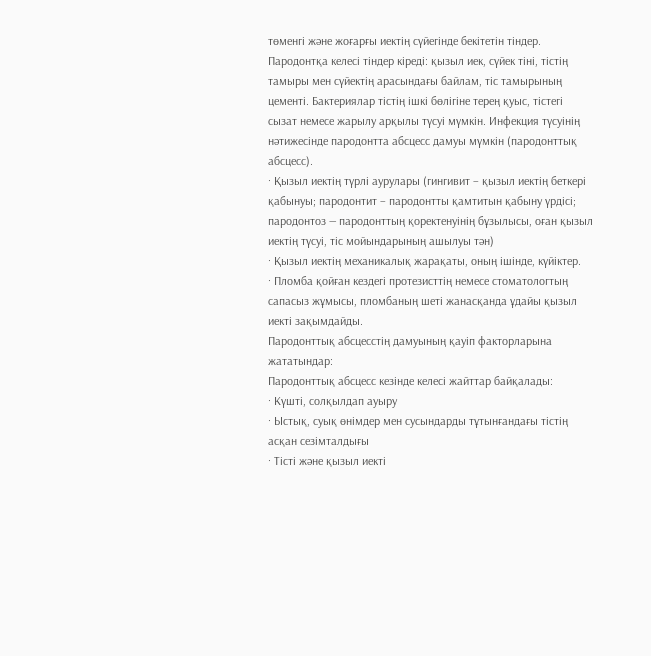төменгі және жоғарғы иектің сүйегінде бекітетін тіндер. Пародонтқа келесі тіндер кіреді: қызыл иек, сүйек тіні, тістің тамыры мен сүйектің арасындағы байлам, тіс тамырының цементі. Бактериялар тістің ішкі бөлігіне терең қуыс, тістегі сызат немесе жарылу арқылы түсуі мүмкін. Инфекция түсуінің нәтижесінде пародонтта абсцесс дамуы мүмкін (пародонттық абсцесс).
· Қызыл иектің түрлі аурулары (гингивит – қызыл иектің беткері қабынуы; пародонтит – пародонтты қамтитын қабыну үрдісі; пародонтоз — пародонттың қоректенуінің бұзылысы, оған қызыл иектің түсуі, тіс мойындарының ашылуы тән)
· Қызыл иектің механикалық жарақаты, оның ішінде, күйіктер.
· Пломба қойған кездегі протезисттің немесе стоматологтың сапасыз жұмысы, пломбаның шеті жанасқанда ұдайы қызыл иекті зақымдайды.
Пародонттық абсцесстің дамуының қауіп факторларына жататындар:
Пародонттық абсцесс кезінде келесі жайттар байқалады:
· Күшті, солқылдап ауыру
· Ыстық, суық өнімдер мен сусындарды тұтынғандағы тістің асқан сезімталдығы
· Тісті және қызыл иекті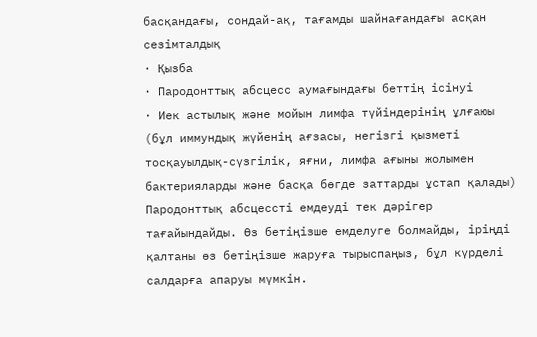басқандағы, сондай-ақ, тағамды шайнағандағы асқан сезімталдық
· Қызба
· Пародонттық абсцесс аумағындағы беттің ісінуі
· Иек астылық және мойын лимфа түйіндерінің ұлғаюы (бұл иммундық жүйенің ағзасы, негізгі қызметі тосқауылдық-сүзгілік, яғни, лимфа ағыны жолымен бактерияларды және басқа бөгде заттарды ұстап қалады)
Пародонттық абсцессті емдеуді тек дәрігер тағайындайды. Өз бетіңізше емделуге болмайды, іріңді қалтаны өз бетіңізше жаруға тырыспаңыз, бұл күрделі салдарға апаруы мүмкін.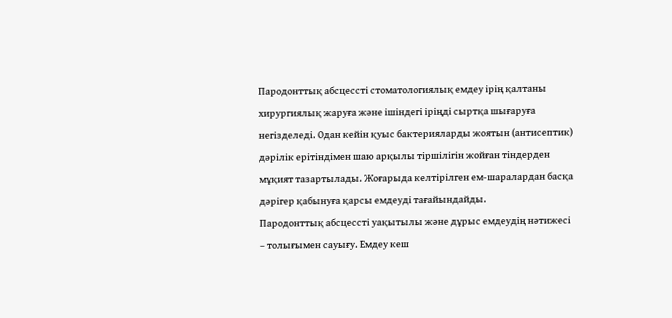Пародонттық абсцессті стоматологиялық емдеу ірің қалтаны хирургиялық жаруға және ішіндегі іріңді сыртқа шығаруға негізделеді. Одан кейін қуыс бактерияларды жоятын (антисептик) дәрілік ерітіндімен шаю арқылы тіршілігін жойған тіндерден мұқият тазартылады. Жоғарыда келтірілген ем-шаралардан басқа дәрігер қабынуға қарсы емдеуді тағайындайды.
Пародонттық абсцессті уақытылы және дұрыс емдеудің нәтижесі – толығымен сауығу. Емдеу кеш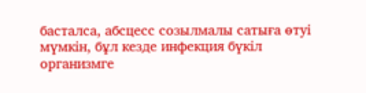басталса, абсцесс созылмалы сатыға өтуі мүмкін, бұл кезде инфекция бүкіл организмге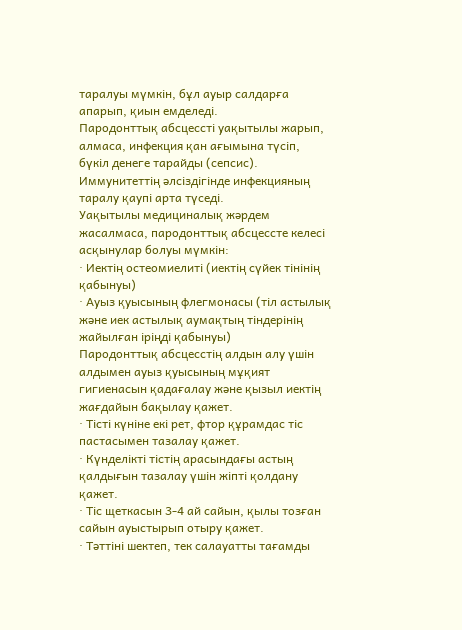таралуы мүмкін, бұл ауыр салдарға апарып, қиын емделеді.
Пародонттық абсцессті уақытылы жарып, алмаса, инфекция қан ағымына түсіп, бүкіл денеге тарайды (сепсис). Иммунитеттің әлсіздігінде инфекцияның таралу қаупі арта түседі.
Уақытылы медициналық жәрдем жасалмаса, пародонттық абсцессте келесі асқынулар болуы мүмкін:
· Иектің остеомиелиті (иектің сүйек тінінің қабынуы)
· Ауыз қуысының флегмонасы (тіл астылық және иек астылық аумақтың тіндерінің жайылған іріңді қабынуы)
Пародонттық абсцесстің алдын алу үшін алдымен ауыз қуысының мұқият гигиенасын қадағалау және қызыл иектің жағдайын бақылау қажет.
· Тісті күніне екі рет, фтор құрамдас тіс пастасымен тазалау қажет.
· Күнделікті тістің арасындағы астың қалдығын тазалау үшін жіпті қолдану қажет.
· Тіс щеткасын 3-4 ай сайын, қылы тозған сайын ауыстырып отыру қажет.
· Тәттіні шектеп, тек салауатты тағамды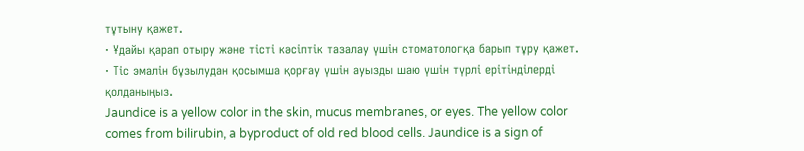тұтыну қажет.
· Ұдайы қарап отыру және тісті кәсіптік тазалау үшін стоматологқа барып тұру қажет.
· Тіс эмалін бұзылудан қосымша қорғау үшін ауызды шаю үшін түрлі ерітінділерді қолданыңыз.
Jaundice is a yellow color in the skin, mucus membranes, or eyes. The yellow color comes from bilirubin, a byproduct of old red blood cells. Jaundice is a sign of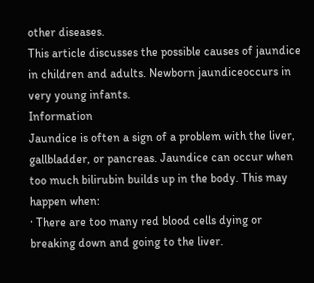other diseases.
This article discusses the possible causes of jaundice in children and adults. Newborn jaundiceoccurs in very young infants.
Information
Jaundice is often a sign of a problem with the liver, gallbladder, or pancreas. Jaundice can occur when too much bilirubin builds up in the body. This may happen when:
· There are too many red blood cells dying or breaking down and going to the liver.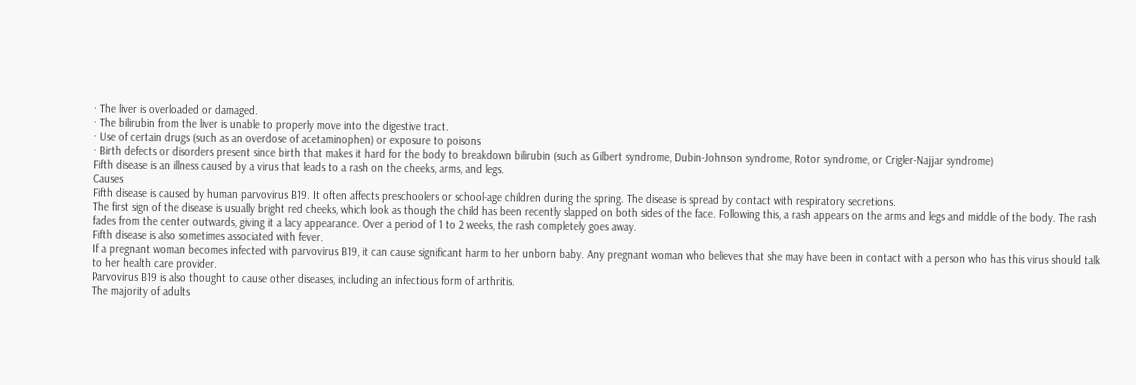· The liver is overloaded or damaged.
· The bilirubin from the liver is unable to properly move into the digestive tract.
· Use of certain drugs (such as an overdose of acetaminophen) or exposure to poisons
· Birth defects or disorders present since birth that makes it hard for the body to breakdown bilirubin (such as Gilbert syndrome, Dubin-Johnson syndrome, Rotor syndrome, or Crigler-Najjar syndrome)
Fifth disease is an illness caused by a virus that leads to a rash on the cheeks, arms, and legs.
Causes
Fifth disease is caused by human parvovirus B19. It often affects preschoolers or school-age children during the spring. The disease is spread by contact with respiratory secretions.
The first sign of the disease is usually bright red cheeks, which look as though the child has been recently slapped on both sides of the face. Following this, a rash appears on the arms and legs and middle of the body. The rash fades from the center outwards, giving it a lacy appearance. Over a period of 1 to 2 weeks, the rash completely goes away.
Fifth disease is also sometimes associated with fever.
If a pregnant woman becomes infected with parvovirus B19, it can cause significant harm to her unborn baby. Any pregnant woman who believes that she may have been in contact with a person who has this virus should talk to her health care provider.
Parvovirus B19 is also thought to cause other diseases, including an infectious form of arthritis.
The majority of adults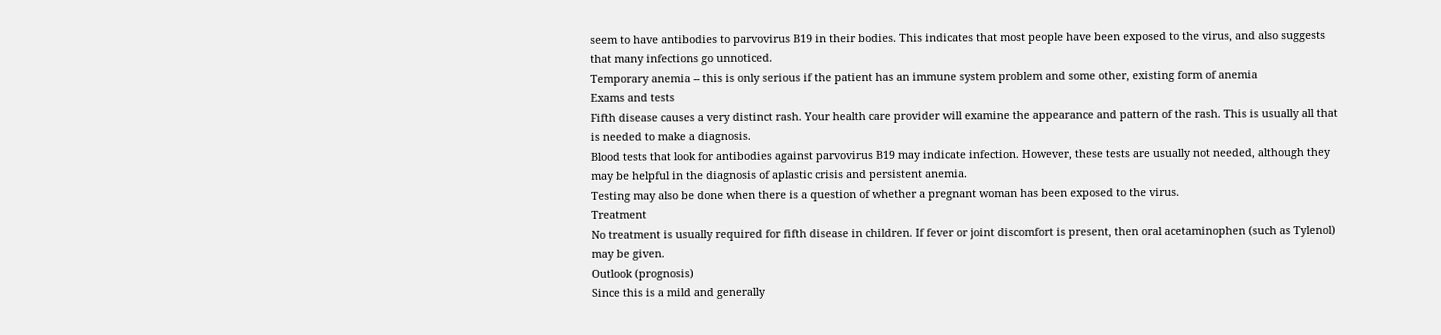seem to have antibodies to parvovirus B19 in their bodies. This indicates that most people have been exposed to the virus, and also suggests that many infections go unnoticed.
Temporary anemia -- this is only serious if the patient has an immune system problem and some other, existing form of anemia
Exams and tests
Fifth disease causes a very distinct rash. Your health care provider will examine the appearance and pattern of the rash. This is usually all that is needed to make a diagnosis.
Blood tests that look for antibodies against parvovirus B19 may indicate infection. However, these tests are usually not needed, although they may be helpful in the diagnosis of aplastic crisis and persistent anemia.
Testing may also be done when there is a question of whether a pregnant woman has been exposed to the virus.
Treatment
No treatment is usually required for fifth disease in children. If fever or joint discomfort is present, then oral acetaminophen (such as Tylenol) may be given.
Outlook (prognosis)
Since this is a mild and generally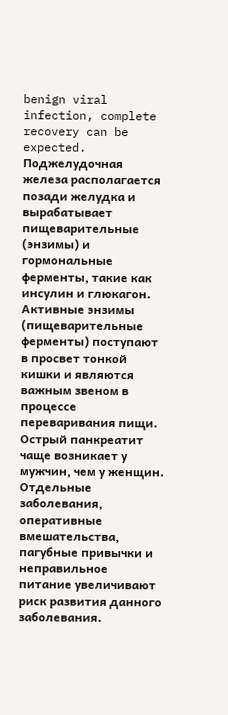benign viral infection, complete recovery can be expected.
Поджелудочная железа располагается позади желудка и вырабатывает пищеварительные (энзимы) и гормональные ферменты, такие как инсулин и глюкагон. Активные энзимы (пищеварительные ферменты) поступают в просвет тонкой кишки и являются важным звеном в процессе переваривания пищи.
Острый панкреатит чаще возникает у мужчин, чем у женщин. Отдельные заболевания, оперативные вмешательства, пагубные привычки и неправильное питание увеличивают риск развития данного заболевания.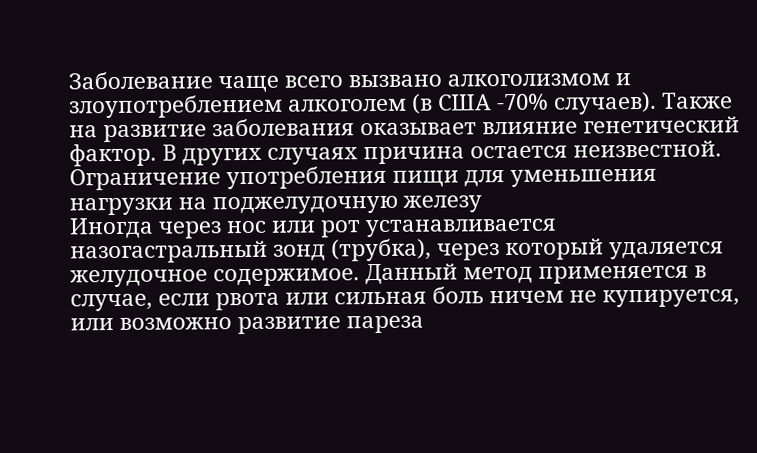Заболевание чаще всего вызвано алкоголизмом и злоупотреблением алкоголем (в США -70% случаев). Также на развитие заболевания оказывает влияние генетический фактор. В других случаях причина остается неизвестной.
Ограничение употребления пищи для уменьшения нагрузки на поджелудочную железу
Иногда через нос или рот устанавливается назогастральный зонд (трубка), через который удаляется желудочное содержимое. Данный метод применяется в случае, если рвота или сильная боль ничем не купируется, или возможно развитие пареза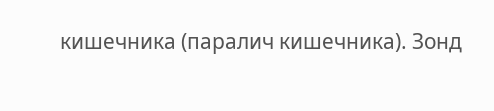кишечника (паралич кишечника). Зонд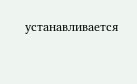устанавливается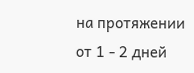на протяжении от 1 - 2 дней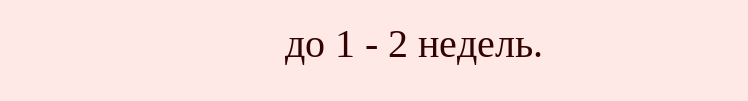до 1 - 2 недель.